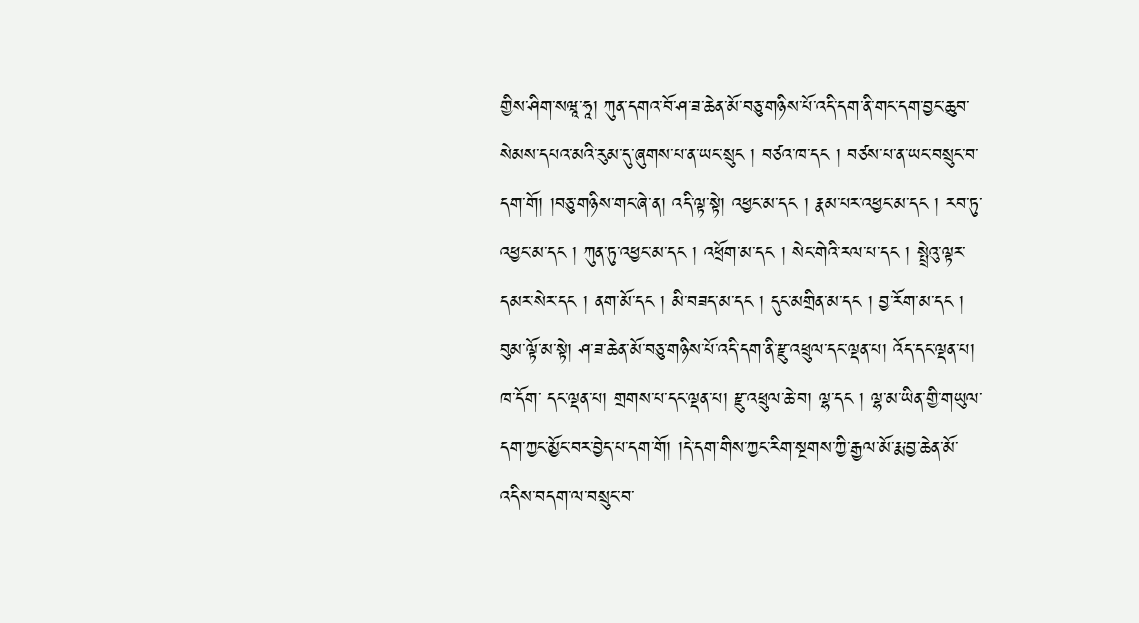གྱིས་ཤིག་སཝཱ་ཧཱ། ཀུན་དགའ་བོ་ཤ་ཟ་ཆེན་མོ་བཅུ་གཉིས་པོ་འདི་དག་ནི་གང་དག་བྱང་ཆུབ་སེམས་དཔའ་མའི་རུམ་དུ་ཞུགས་པ་ན་ཡང་སྲུང ། བཙའ་ཁ་དང ། བཙས་པ་ན་ཡང་བསྲུང་བ་དག་གོ། །བཅུ་གཉིས་གང་ཞེ་ན། འདི་ལྟ་སྟེ། འཕྱང་མ་དང ། རྣམ་པར་འཕྱང་མ་དང ། རབ་ཏུ་འཕྱང་མ་དང ། ཀུན་ཏུ་འཕྱང་མ་དང ། འཕྲོག་མ་དང ། སེང་གེའི་རལ་པ་དང ། སྤྲེའུ་ལྟར་དམར་སེར་དང ། ནག་མོ་དང ། མི་བཟད་མ་དང ། དུང་མགྲིན་མ་དང ། བྱ་རོག་མ་དང ། བུམ་ལྟོ་མ་སྟེ། ཤ་ཟ་ཆེན་མོ་བཅུ་གཉིས་པོ་འདི་དག་ནི་རྫུ་འཕྲུལ་དང་ལྡན་པ། འོད་དང་ལྡན་པ། ཁ་དོག་ དང་ལྡན་པ། གྲགས་པ་དང་ལྡན་པ། རྫུ་འཕྲུལ་ཆེ་བ། ལྷ་དང ། ལྷ་མ་ཡིན་གྱི་གཡུལ་དག་ཀྱང་མྱོང་བར་བྱེད་པ་དག་གོ། །དེ་དག་གིས་ཀྱང་རིག་སྔགས་ཀྱི་རྒྱལ་མོ་རྨ་བྱ་ཆེན་མོ་འདིས་བདག་ལ་བསྲུང་བ་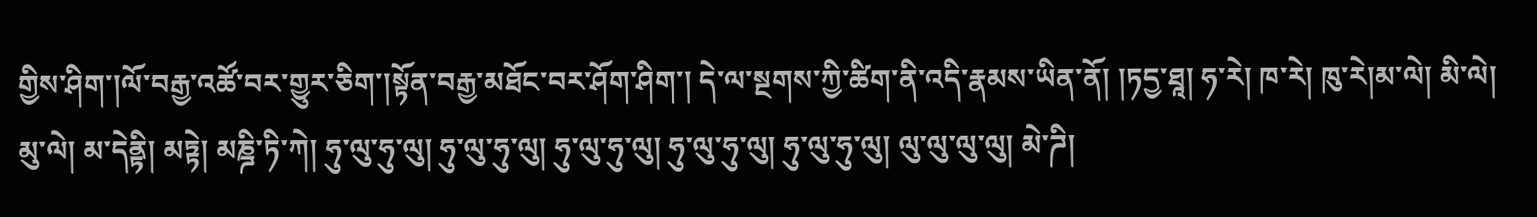གྱིས་ཤིག་།ལོ་བརྒྱ་འཚོ་བར་གྱུར་ཅིག་།སྟོན་བརྒྱ་མཐོང་བར་ཤོག་ཤིག་། དེ་ལ་སྔགས་ཀྱི་ཚིག་ནི་འདི་རྣམས་ཡིན་ནོ། །ཏདྱ་ཐཱ། ཧ་རེ། ཁ་རེ། ཁུ་རེ།མ་ལེ། མི་ལེ། མུ་ལེ། མ་དེནྟི། མཏྟེ། མཎྜི་ཏི་ཀེ། ཧུ་ལུ་ཧུ་ལུ། ཧུ་ལུ་ཧུ་ལུ། ཧུ་ལུ་ཧུ་ལུ། ཧུ་ལུ་ཧུ་ལུ། ཧུ་ལུ་ཧུ་ལུ། ལུ་ལུ་ལུ་ལུ། མེ་ཌི།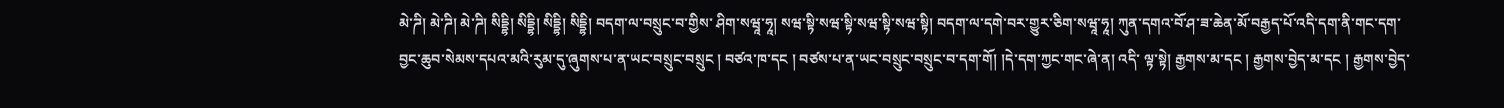མེ་ཌི། མེ་ཌི། མེ་ཌི། སིདྡྷི། སིདྡྷི། སིདྡྷི། སིདྡྷི། བདག་ལ་བསྲུང་བ་གྱིས་ ཤིག་སཝཱ་ཧཱ། སཝ་སྟི་སཝ་སྟི་སཝ་སྟི་སཝ་སྟི། བདག་ལ་དགེ་བར་གྱུར་ཅིག་སཝཱ་ཧཱ། ཀུན་དགའ་བོ་ཤ་ཟ་ཆེན་མོ་བརྒྱད་པོ་འདི་དག་ནི་གང་དག་བྱང་ཆུབ་སེམས་དཔའ་མའི་རུམ་དུ་ཞུགས་པ་ན་ཡང་བསྲུང་བསྲུང ། བཙའ་ཁ་དང ། བཙས་པ་ན་ཡང་བསྲུང་བསྲུང་བ་དག་གོ། །དེ་དག་ཀྱང་གང་ཞེ་ན། འདི་ ལྟ་སྟེ། རྒྱགས་མ་དང ། རྒྱགས་བྱེད་མ་དང ། རྒྱགས་བྱེད་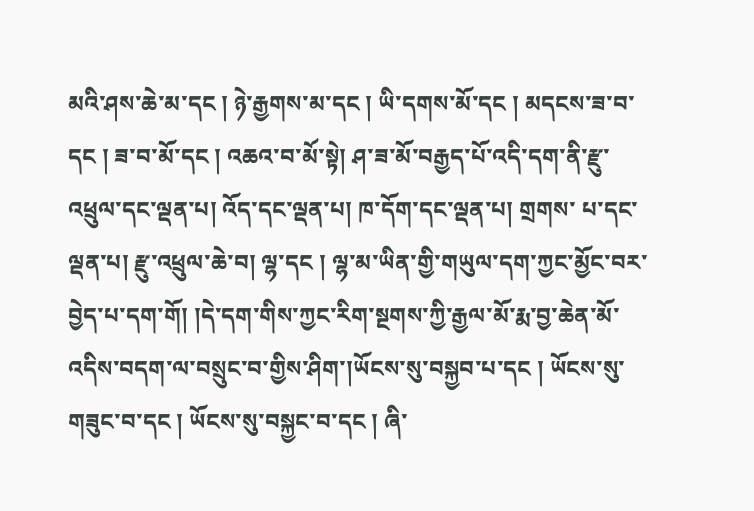མའི་ཤས་ཆེ་མ་དང ། ཉེ་རྒྱགས་མ་དང ། ཡི་དགས་མོ་དང ། མདངས་ཟ་བ་དང ། ཟ་བ་མོ་དང ། འཆའ་བ་མོ་སྟེ། ཤ་ཟ་མོ་བརྒྱད་པོ་འདི་དག་ནི་རྫུ་འཕྲུལ་དང་ལྡན་པ། འོད་དང་ལྡན་པ། ཁ་དོག་དང་ལྡན་པ། གྲགས་ པ་དང་ལྡན་པ། རྫུ་འཕྲུལ་ཆེ་བ། ལྷ་དང ། ལྷ་མ་ཡིན་གྱི་གཡུལ་དག་ཀྱང་མྱོང་བར་བྱེད་པ་དག་གོ། །དེ་དག་གིས་ཀྱང་རིག་སྔགས་ཀྱི་རྒྱལ་མོ་རྨ་བྱ་ཆེན་མོ་འདིས་བདག་ལ་བསྲུང་བ་གྱིས་ཤིག་།ཡོངས་སུ་བསྐྱབ་པ་དང ། ཡོངས་སུ་གཟུང་བ་དང ། ཡོངས་སུ་བསྐྱང་བ་དང ། ཞི་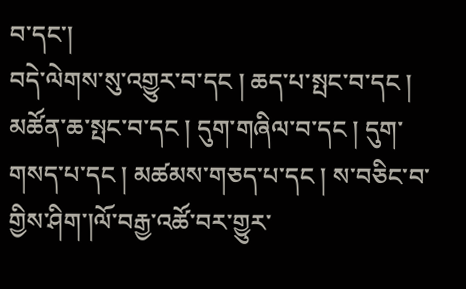བ་དང་།
བདེ་ལེགས་སུ་འགྱུར་བ་དང ། ཆད་པ་སྤང་བ་དང ། མཚོན་ཆ་སྤང་བ་དང ། དུག་གཞིལ་བ་དང ། དུག་གསད་པ་དང ། མཚམས་གཅད་པ་དང ། ས་བཅིང་བ་གྱིས་ཤིག་།ལོ་བརྒྱ་འཚོ་བར་གྱུར་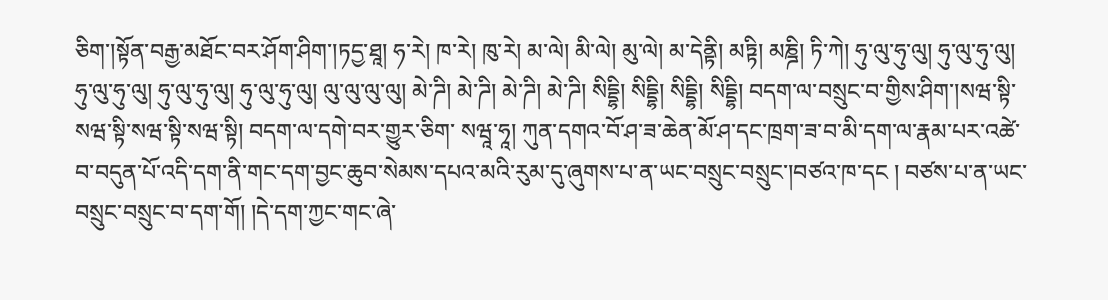ཅིག་།སྟོན་བརྒྱ་མཐོང་བར་ཤོག་ཤིག་།ཏདྱ་ཐཱ། ཧ་རེ། ཁ་རེ། ཁུ་རེ། མ་ལེ། མི་ལེ། མུ་ལེ། མ་དེནྟི། མཏྟི། མཎྜི། ཏི་ཀེ། ཧུ་ལུ་ཧུ་ལུ། ཧུ་ལུ་ཧུ་ལུ། ཧུ་ལུ་ཧུ་ལུ། ཧུ་ལུ་ཧུ་ལུ། ཧུ་ལུ་ཧུ་ལུ། ལུ་ལུ་ལུ་ལུ། མེ་ཌི། མེ་ཌི། མེ་ཌི། མེ་ཌི། སིདྡྷི། སིདྡྷི། སིདྡྷི། སིདྡྷི། བདག་ལ་བསྲུང་བ་གྱིས་ཤིག་།སཝ་སྟི་སཝ་སྟི་སཝ་སྟི་སཝ་སྟི། བདག་ལ་དགེ་བར་གྱུར་ཅིག་ སཝཱ་ཧཱ། ཀུན་དགའ་བོ་ཤ་ཟ་ཆེན་མོ་ཤ་དང་ཁྲག་ཟ་བ་མི་དག་ལ་རྣམ་པར་འཚེ་བ་བདུན་པོ་འདི་དག་ནི་གང་དག་བྱང་ཆུབ་སེམས་དཔའ་མའི་རུམ་དུ་ཞུགས་པ་ན་ཡང་བསྲུང་བསྲུང་།བཙའ་ཁ་དང ། བཙས་པ་ན་ཡང་བསྲུང་བསྲུང་བ་དག་གོ། །དེ་དག་ཀྱང་གང་ཞེ་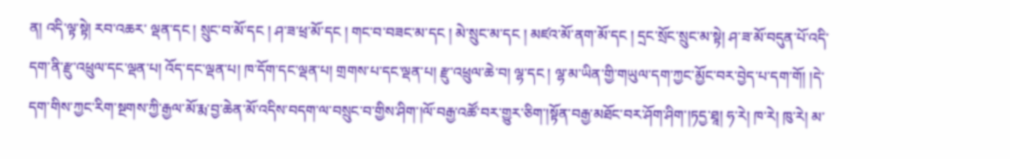ན། འདི་ལྟ་སྟེ། རབ་འཆར་ ལྡན་དང ། སྲུང་བ་མོ་དང ། ཤ་ཟ་ཕྲ་མོ་དང ། གང་བ་བཟང་མ་དང ། མེ་སྲུང་མ་དང ། མཛའ་མོ་ནག་མོ་དང ། དྲང་སྲོང་སྲུང་མ་སྟེ། ཤ་ཟ་མོ་བདུན་པོ་འདི་དག་ནི་རྫུ་འཕྲུལ་དང་ལྡན་པ། འོད་དང་ལྡན་པ། ཁ་དོག་དང་ལྡན་པ། གྲགས་པ་དང་ལྡན་པ། རྫུ་འཕྲུལ་ཆེ་བ། ལྷ་དང ། ལྷ་མ་ཡིན་གྱི་གཡུལ་དག་ཀྱང་མྱོང་བར་བྱེད་པ་དག་གོ། །དེ་དག་གིས་ཀྱང་རིག་སྔགས་ཀྱི་རྒྱལ་མོ་རྨ་བྱ་ཆེན་མོ་འདིས་བདག་ལ་བསྲུང་བ་གྱིས་ཤིག་།ལོ་བརྒྱ་འཚོ་བར་གྱུར་ཅིག་།སྟོན་བརྒྱ་མཐོང་བར་ཤོག་ཤིག་།ཏདྱ་ཐཱ། ཧ་རེ། ཁ་རེ། ཁུ་རེ། མ་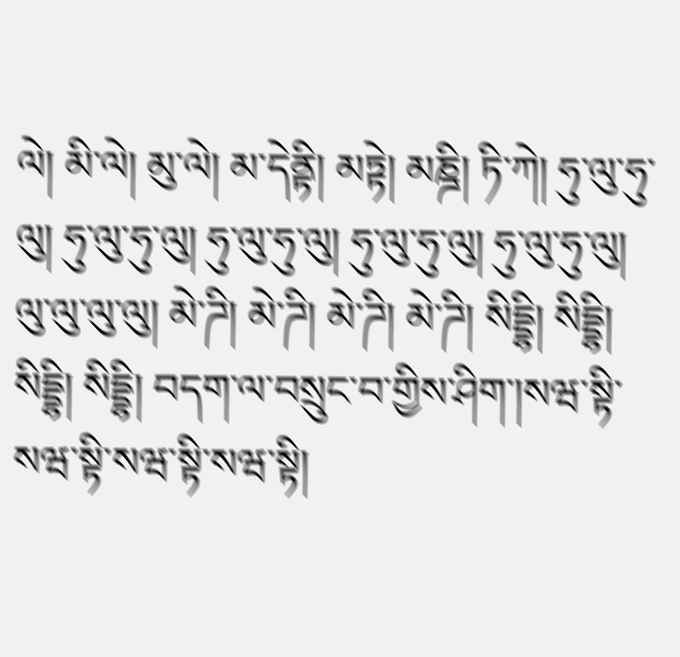ལེ། མི་ལེ། མུ་ལེ། མ་དེནྟི། མཏྟེ། མཎྜི། ཏི་ཀེ། ཧུ་ལུ་ཧུ་ལུ། ཧུ་ལུ་ཧུ་ལུ། ཧུ་ལུ་ཧུ་ལུ། ཧུ་ལུ་ཧུ་ལུ། ཧུ་ལུ་ཧུ་ལུ། ལུ་ལུ་ལུ་ལུ། མེ་ཌི། མེ་ཌི། མེ་ཌི། མེ་ཌི། སིདྡྷི། སིདྡྷི། སིདྡྷི། སིདྡྷི། བདག་ལ་བསྲུང་བ་གྱིས་ཤིག་།སཝ་སྟི་སཝ་སྟི་སཝ་སྟི་སཝ་སྟི།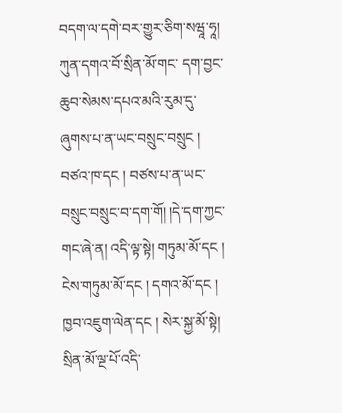བདག་ལ་དགེ་བར་གྱུར་ཅིག་སཝཱ་ཧཱ། ཀུན་དགའ་བོ་སྲིན་མོ་གང་ དག་བྱང་ཆུབ་སེམས་དཔའ་མའི་རུམ་དུ་ཞུགས་པ་ན་ཡང་བསྲུང་བསྲུང ། བཙའ་ཁ་དང ། བཙས་པ་ན་ཡང་བསྲུང་བསྲུང་བ་དག་གོ། །དེ་དག་ཀྱང་གང་ཞེ་ན། འདི་ལྟ་སྟེ། གཏུམ་མོ་དང ། ངེས་གཏུམ་མོ་དང ། དགའ་མོ་དང ། ཁྱབ་འཇུག་ལེན་དང ། སེར་སྐྱ་མོ་སྟེ། སྲིན་མོ་ལྔ་པོ་འདི་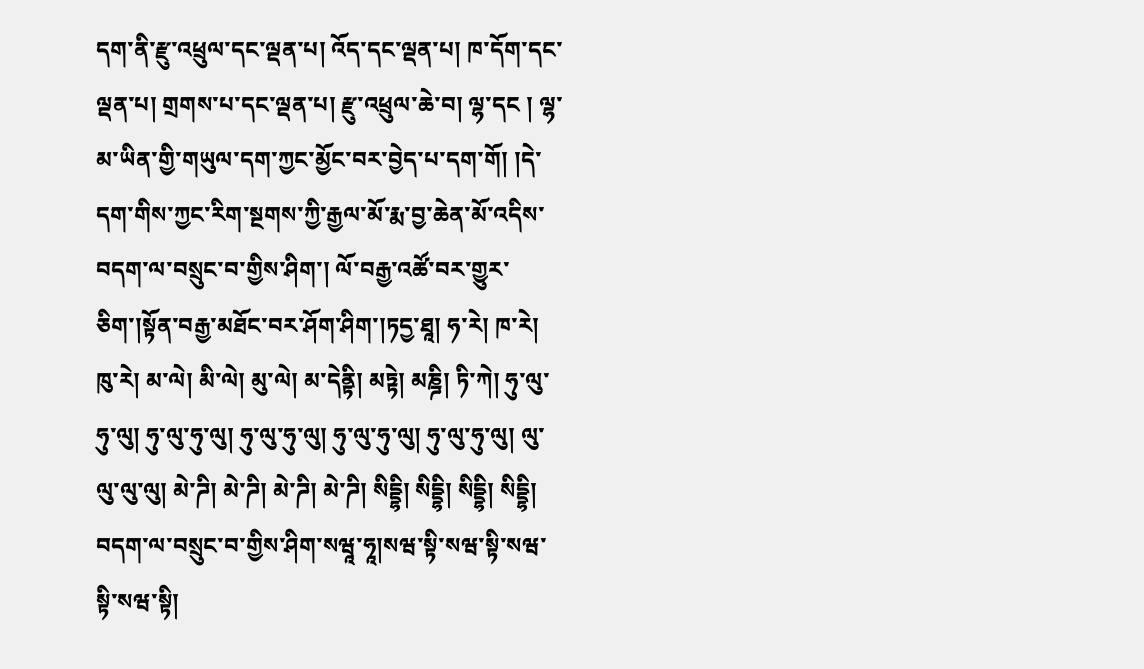དག་ནི་རྫུ་འཕྲུལ་དང་ལྡན་པ། འོད་དང་ལྡན་པ། ཁ་དོག་དང་ལྡན་པ། གྲགས་པ་དང་ལྡན་པ། རྫུ་འཕྲུལ་ཆེ་བ། ལྷ་དང ། ལྷ་མ་ཡིན་གྱི་གཡུལ་དག་ཀྱང་མྱོང་བར་བྱེད་པ་དག་གོ། །དེ་དག་གིས་ཀྱང་རིག་སྔགས་ཀྱི་རྒྱལ་མོ་རྨ་བྱ་ཆེན་མོ་འདིས་བདག་ལ་བསྲུང་བ་གྱིས་ཤིག་། ལོ་བརྒྱ་འཚོ་བར་གྱུར་ཅིག་།སྟོན་བརྒྱ་མཐོང་བར་ཤོག་ཤིག་།ཏདྱ་ཐཱ། ཧ་རེ། ཁ་རེ། ཁུ་རེ། མ་ལེ། མི་ལེ། མུ་ལེ། མ་དེནྟི། མཏྟེ། མཎྜི། ཏི་ཀེ། ཧུ་ལུ་ཧུ་ལུ། ཧུ་ལུ་ཧུ་ལུ། ཧུ་ལུ་ཧུ་ལུ། ཧུ་ལུ་ཧུ་ལུ། ཧུ་ལུ་ཧུ་ལུ། ལུ་ལུ་ལུ་ལུ། མེ་ཌི། མེ་ཌི། མེ་ཌི། མེ་ཌི། སིདྡྷི། སིདྡྷི། སིདྡྷི། སིདྡྷི། བདག་ལ་བསྲུང་བ་གྱིས་ཤིག་སཝཱ་ཧཱ།སཝ་སྟི་སཝ་སྟི་སཝ་སྟི་སཝ་སྟི།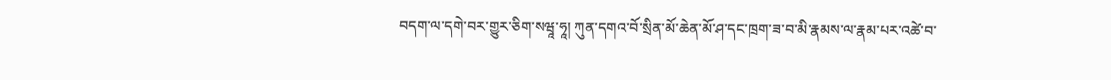བདག་ལ་དགེ་བར་གྱུར་ཅིག་སཝཱ་ཧཱ། ཀུན་དགའ་བོ་སྲིན་མོ་ཆེན་མོ་ཤ་དང་ཁྲག་ཟ་བ་མི་རྣམས་ལ་རྣམ་པར་འཚེ་བ་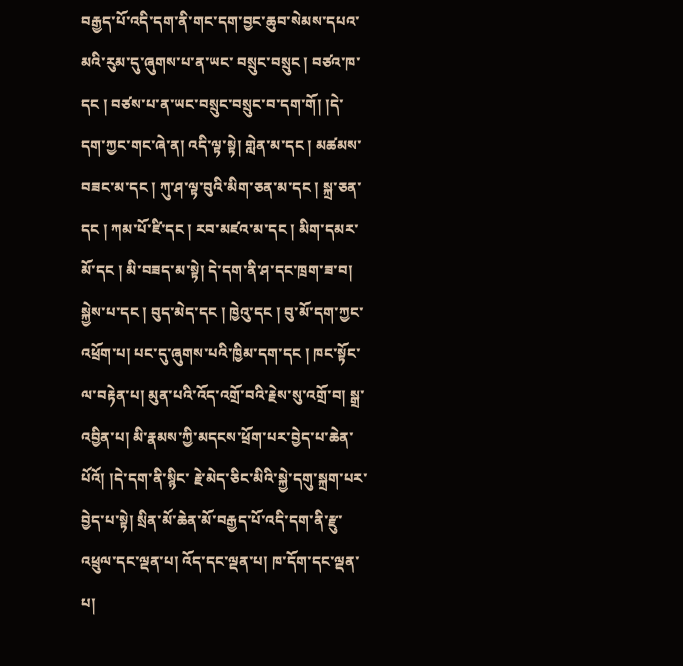བརྒྱད་པོ་འདི་དག་ནི་གང་དག་བྱང་ཆུབ་སེམས་དཔའ་མའི་རུམ་དུ་ཞུགས་པ་ན་ཡང་ བསྲུང་བསྲུང ། བཙའ་ཁ་དང ། བཙས་པ་ན་ཡང་བསྲུང་བསྲུང་བ་དག་གོ། །དེ་དག་ཀྱང་གང་ཞེ་ན། འདི་ལྟ་སྟེ། གླེན་མ་དང ། མཚམས་བཟང་མ་དང ། ཀུ་ཤ་ལྟ་བུའི་མིག་ཅན་མ་དང ། སྐྲ་ཅན་དང ། ཀམ་པོ་ཛི་དང ། རབ་མཛའ་མ་དང ། མིག་དམར་མོ་དང ། མི་བཟད་མ་སྟེ། དེ་དག་ནི་ཤ་དང་ཁྲག་ཟ་བ། སྐྱེས་པ་དང ། བུད་མེད་དང ། ཁྱེའུ་དང ། བུ་མོ་དག་ཀྱང་འཕྲོག་པ། པང་དུ་ཞུགས་པའི་ཁྱིམ་དག་དང ། ཁང་སྟོང་ལ་བརྟེན་པ། མུན་པའི་འོད་འགྲོ་བའི་རྗེས་སུ་འགྲོ་བ། སྒྲ་འབྱིན་པ། མི་རྣམས་ཀྱི་མདངས་ཕྲོག་པར་བྱེད་པ་ཆེན་པོའོ། །དེ་དག་ནི་སྙིང་ རྗེ་མེད་ཅིང་མིའི་སྐྱེ་དགུ་སྐྲག་པར་བྱེད་པ་སྟེ། སྲིན་མོ་ཆེན་མོ་བརྒྱད་པོ་འདི་དག་ནི་རྫུ་འཕྲུལ་དང་ལྡན་པ། འོད་དང་ལྡན་པ། ཁ་དོག་དང་ལྡན་པ།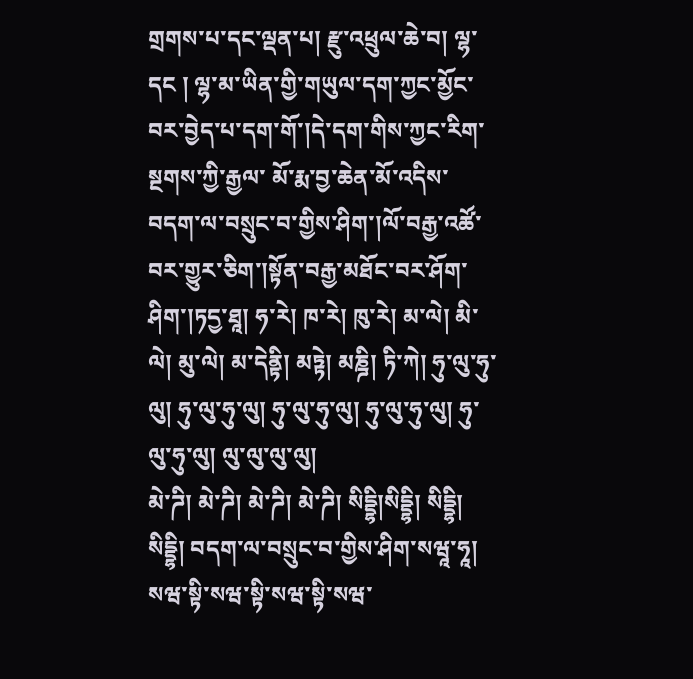གྲགས་པ་དང་ལྡན་པ། རྫུ་འཕྲུལ་ཆེ་བ། ལྷ་དང ། ལྷ་མ་ཡིན་གྱི་གཡུལ་དག་ཀྱང་མྱོང་བར་བྱེད་པ་དག་གོ་།དེ་དག་གིས་ཀྱང་རིག་སྔགས་ཀྱི་རྒྱལ་ མོ་རྨ་བྱ་ཆེན་མོ་འདིས་བདག་ལ་བསྲུང་བ་གྱིས་ཤིག་།ལོ་བརྒྱ་འཚོ་བར་གྱུར་ཅིག་།སྟོན་བརྒྱ་མཐོང་བར་ཤོག་ཤིག་།ཏདྱ་ཐཱ། ཧ་རེ། ཁ་རེ། ཁུ་རེ། མ་ལེ། མི་ལེ། མུ་ལེ། མ་དེནྟི། མཏྟེ། མཎྜི། ཏི་ཀེ། ཧུ་ལུ་ཧུ་ལུ། ཧུ་ལུ་ཧུ་ལུ། ཧུ་ལུ་ཧུ་ལུ། ཧུ་ལུ་ཧུ་ལུ། ཧུ་ལུ་ཧུ་ལུ། ལུ་ལུ་ལུ་ལུ།
མེ་ཌི། མེ་ཌི། མེ་ཌི། མེ་ཌི། སིདྡྷི།སིདྡྷི། སིདྡྷི། སིདྡྷི། བདག་ལ་བསྲུང་བ་གྱིས་ཤིག་སཝཱ་ཧཱ། སཝ་སྟི་སཝ་སྟི་སཝ་སྟི་སཝ་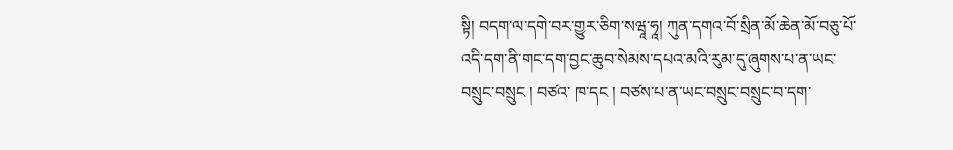སྟི། བདག་ལ་དགེ་བར་གྱུར་ཅིག་སཝཱ་ཧཱ། ཀུན་དགའ་བོ་སྲིན་མོ་ཆེན་མོ་བཅུ་པོ་འདི་དག་ནི་གང་དག་བྱང་ཆུབ་སེམས་དཔའ་མའི་རུམ་དུ་ཞུགས་པ་ན་ཡང་བསྲུང་བསྲུང ། བཙའ་ ཁ་དང ། བཙས་པ་ན་ཡང་བསྲུང་བསྲུང་བ་དག་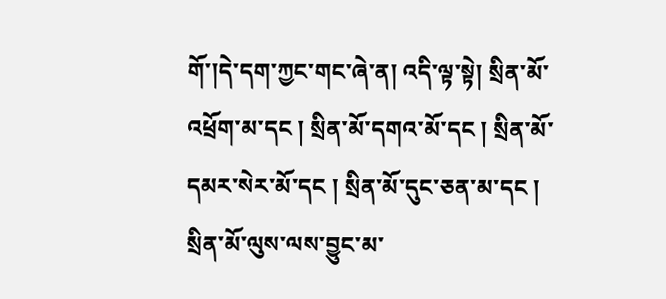གོ་།དེ་དག་ཀྱང་གང་ཞེ་ན། འདི་ལྟ་སྟེ། སྲིན་མོ་འཕྲོག་མ་དང ། སྲིན་མོ་དགའ་མོ་དང ། སྲིན་མོ་དམར་སེར་མོ་དང ། སྲིན་མོ་དུང་ཅན་མ་དང ། སྲིན་མོ་ལུས་ལས་བྱུང་མ་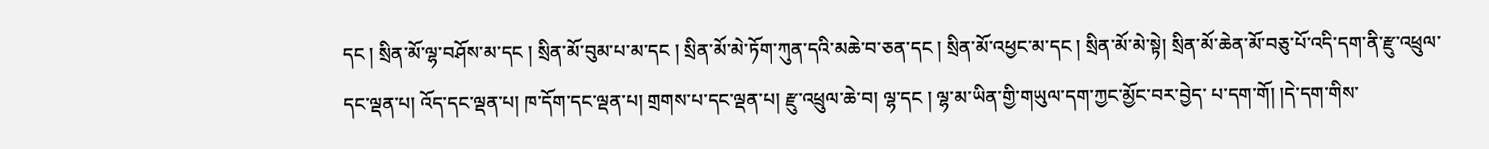དང ། སྲིན་མོ་ལྷ་བཤོས་མ་དང ། སྲིན་མོ་བུམ་པ་མ་དང ། སྲིན་མོ་མེ་ཏོག་ཀུན་དའི་མཆེ་བ་ཅན་དང ། སྲིན་མོ་འཕྱང་མ་དང ། སྲིན་མོ་མེ་སྟེ། སྲིན་མོ་ཆེན་མོ་བཅུ་པོ་འདི་དག་ནི་རྫུ་འཕྲུལ་དང་ལྡན་པ། འོད་དང་ལྡན་པ། ཁ་དོག་དང་ལྡན་པ། གྲགས་པ་དང་ལྡན་པ། རྫུ་འཕྲུལ་ཆེ་བ། ལྷ་དང ། ལྷ་མ་ཡིན་གྱི་གཡུལ་དག་ཀྱང་མྱོང་བར་བྱེད་ པ་དག་གོ། །དེ་དག་གིས་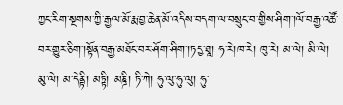ཀྱང་རིག་སྔགས་ཀྱི་རྒྱལ་མོ་རྨ་བྱ་ཆེན་མོ་འདིས་བདག་ལ་བསྲུང་བ་གྱིས་ཤིག་།ལོ་བརྒྱ་འཚོ་བར་གྱུར་ཅིག་།སྟོན་བརྒྱ་མཐོང་བར་ཤོག་ཤིག་།ཏདྱ་ཐཱ། ཧ་རེ།ཁ་རེ། ཁུ་རེ། མ་ལེ། མི་ལེ། མུ་ལེ། མ་དེནྟི། མཏྟི། མཎྜི། ཏི་ཀེ། ཧུ་ལུ་ཧུ་ལུ། ཧུ་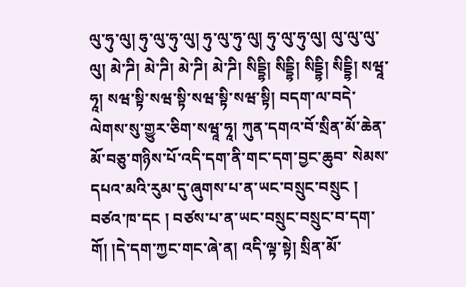ལུ་ཧུ་ལུ། ཧུ་ལུ་ཧུ་ལུ། ཧུ་ལུ་ཧུ་ལུ། ཧུ་ལུ་ཧུ་ལུ། ལུ་ལུ་ལུ་ལུ། མེ་ཌི། མེ་ཌི། མེ་ཌི། མེ་ཌི། སིདྡྷི། སིདྡྷི། སིདྡྷི། སིདྡྷི། སཝཱ་ཧཱ། སཝ་སྟི་སཝ་སྟི་སཝ་སྟི་སཝ་སྟི། བདག་ལ་བདེ་ལེགས་སུ་གྱུར་ཅིག་སཝཱ་ཧཱ། ཀུན་དགའ་བོ་སྲིན་མོ་ཆེན་མོ་བཅུ་གཉིས་པོ་འདི་དག་ནི་གང་དག་བྱང་ཆུབ་ སེམས་དཔའ་མའི་རུམ་དུ་ཞུགས་པ་ན་ཡང་བསྲུང་བསྲུང ། བཙའ་ཁ་དང ། བཙས་པ་ན་ཡང་བསྲུང་བསྲུང་བ་དག་གོ། །དེ་དག་ཀྱང་གང་ཞེ་ན། འདི་ལྟ་སྟེ། སྲིན་མོ་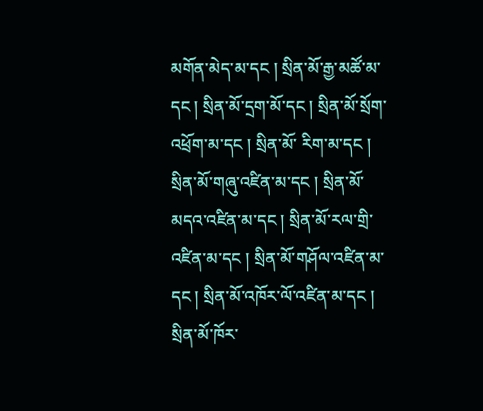མགོན་མེད་མ་དང ། སྲིན་མོ་རྒྱ་མཚོ་མ་དང ། སྲིན་མོ་དྲག་མོ་དང ། སྲིན་མོ་སྲོག་འཕྲོག་མ་དང ། སྲིན་མོ་ རིག་མ་དང ། སྲིན་མོ་གཞུ་འཛིན་མ་དང ། སྲིན་མོ་མདའ་འཛིན་མ་དང ། སྲིན་མོ་རལ་གྲི་འཛིན་མ་དང ། སྲིན་མོ་གཤོལ་འཛིན་མ་དང ། སྲིན་མོ་འཁོར་ལོ་འཛིན་མ་དང ། སྲིན་མོ་ཁོར་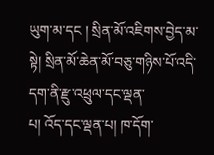ཡུག་མ་དང ། སྲིན་མོ་འཇིགས་བྱེད་མ་སྟེ། སྲིན་མོ་ཆེན་མོ་བཅུ་གཉིས་པོ་འདི་དག་ནི་རྫུ་འཕྲུལ་དང་ལྡན་
པ། འོད་དང་ལྡན་པ། ཁ་དོག་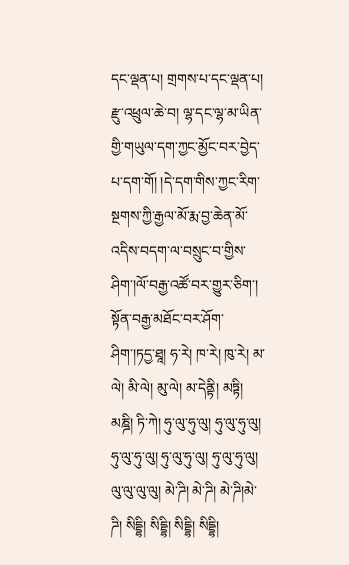དང་ལྡན་པ། གྲགས་པ་དང་ལྡན་པ། རྫུ་འཕྲུལ་ཆེ་བ། ལྷ་དང་ལྷ་མ་ཡིན་གྱི་གཡུལ་དག་ཀྱང་མྱོང་བར་བྱེད་པ་དག་གོ། །དེ་དག་གིས་ཀྱང་རིག་སྔགས་ཀྱི་རྒྱལ་མོ་རྨ་བྱ་ཆེན་མོ་འདིས་བདག་ལ་བསྲུང་བ་གྱིས་ཤིག་།ལོ་བརྒྱ་འཚོ་བར་གྱུར་ཅིག་། སྟོན་བརྒྱ་མཐོང་བར་ཤོག་ཤིག་།ཏདྱ་ཐཱ། ཧ་རེ། ཁ་རེ། ཁུ་རེ། མ་ལེ། མི་ལེ། མུ་ལེ། མ་དེནྟི། མཏྟི། མཎྜི། ཏི་ཀེ། ཧུ་ལུ་ཧུ་ལུ། ཧུ་ལུ་ཧུ་ལུ། ཧུ་ལུ་ཧུ་ལུ། ཧུ་ལུ་ཧུ་ལུ། ཧུ་ལུ་ཧུ་ལུ། ལུ་ལུ་ལུ་ལུ། མེ་ཌི། མེ་ཌི། མེ་ཌི།མེ་ཌི། སིདྡྷི། སིདྡྷི། སིདྡྷི། སིདྡྷི།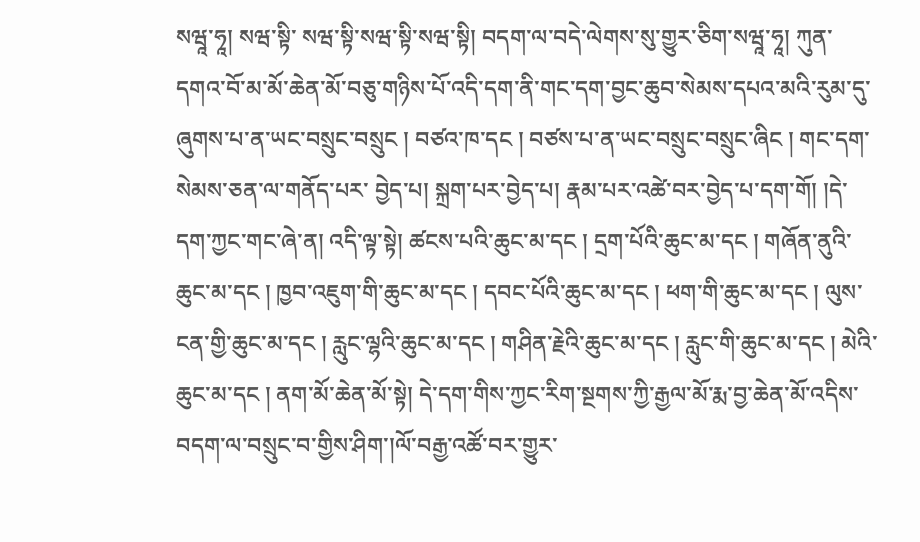སཝཱ་ཧཱ། སཝ་སྟི་ སཝ་སྟི་སཝ་སྟི་སཝ་སྟི། བདག་ལ་བདེ་ལེགས་སུ་གྱུར་ཅིག་སཝཱ་ཧཱ། ཀུན་དགའ་བོ་མ་མོ་ཆེན་མོ་བཅུ་གཉིས་པོ་འདི་དག་ནི་གང་དག་བྱང་ཆུབ་སེམས་དཔའ་མའི་རུམ་དུ་ཞུགས་པ་ན་ཡང་བསྲུང་བསྲུང ། བཙའ་ཁ་དང ། བཙས་པ་ན་ཡང་བསྲུང་བསྲུང་ཞིང ། གང་དག་སེམས་ཅན་ལ་གནོད་པར་ བྱེད་པ། སྐྲག་པར་བྱེད་པ། རྣམ་པར་འཚེ་བར་བྱེད་པ་དག་གོ། །དེ་དག་ཀྱང་གང་ཞེ་ན། འདི་ལྟ་སྟེ། ཚངས་པའི་ཆུང་མ་དང ། དྲག་པོའི་ཆུང་མ་དང ། གཞོན་ནུའི་ཆུང་མ་དང ། ཁྱབ་འཇུག་གི་ཆུང་མ་དང ། དབང་པོའི་ཆུང་མ་དང ། ཕག་གི་ཆུང་མ་དང ། ལུས་ངན་གྱི་ཆུང་མ་དང ། རླུང་ལྷའི་ཆུང་མ་དང ། གཤིན་རྗེའི་ཆུང་མ་དང ། རླུང་གི་ཆུང་མ་དང ། མེའི་ཆུང་མ་དང ། ནག་མོ་ཆེན་མོ་སྟེ། དེ་དག་གིས་ཀྱང་རིག་སྔགས་ཀྱི་རྒྱལ་མོ་རྨ་བྱ་ཆེན་མོ་འདིས་བདག་ལ་བསྲུང་བ་གྱིས་ཤིག་།ལོ་བརྒྱ་འཚོ་བར་གྱུར་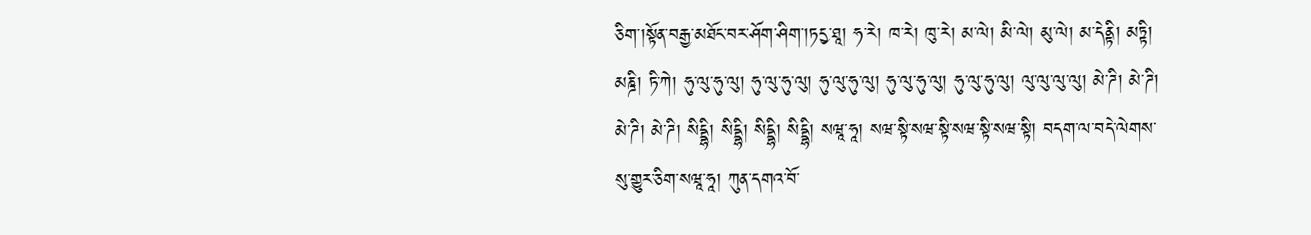ཅིག་།སྟོན་བརྒྱ་མཐོང་བར་ཤོག་ཤིག་།ཏདྱ་ཐཱ། ཧ་རེ། ཁ་རེ། ཁུ་རེ། མ་ལེ། མི་ལེ། མུ་ལེ། མ་དེནྟི། མཏྟི། མཎྜི། ཏི་ཀེ། ཧུ་ལུ་ཧུ་ལུ། ཧུ་ལུ་ཧུ་ལུ། ཧུ་ལུ་ཧུ་ལུ། ཧུ་ལུ་ཧུ་ལུ། ཧུ་ལུ་ཧུ་ལུ། ལུ་ལུ་ལུ་ལུ། མེ་ཌི། མེ་ཌི། མེ་ཌི། མེ་ཌི། སིདྡྷི། སིདྡྷི། སིདྡྷི། སིདྡྷི། སཝཱ་ཧཱ། སཝ་སྟི་སཝ་སྟི་སཝ་སྟི་སཝ་སྟི། བདག་ལ་བདེ་ལེགས་སུ་གྱུར་ཅིག་སཝཱ་ཧཱ། ཀུན་དགའ་བོ་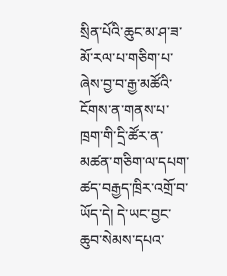སྲིན་པོའི་ཆུང་མ་ཤ་ཟ་མོ་རལ་པ་གཅིག་པ་ཞེས་བྱ་བ་རྒྱ་མཚོའི་ངོགས་ན་གནས་པ་ཁྲག་གི་དྲི་ཚོར་ན་མཚན་གཅིག་ལ་དཔག་ཚད་བརྒྱད་ཁྲིར་འགྲོ་བ་ཡོད་དེ། དེ་ཡང་བྱང་ཆུབ་སེམས་དཔའ་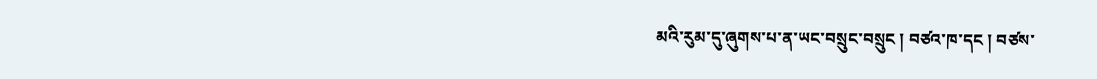མའི་རུམ་དུ་ཞུགས་པ་ན་ཡང་བསྲུང་བསྲུང ། བཙའ་ཁ་དང ། བཙས་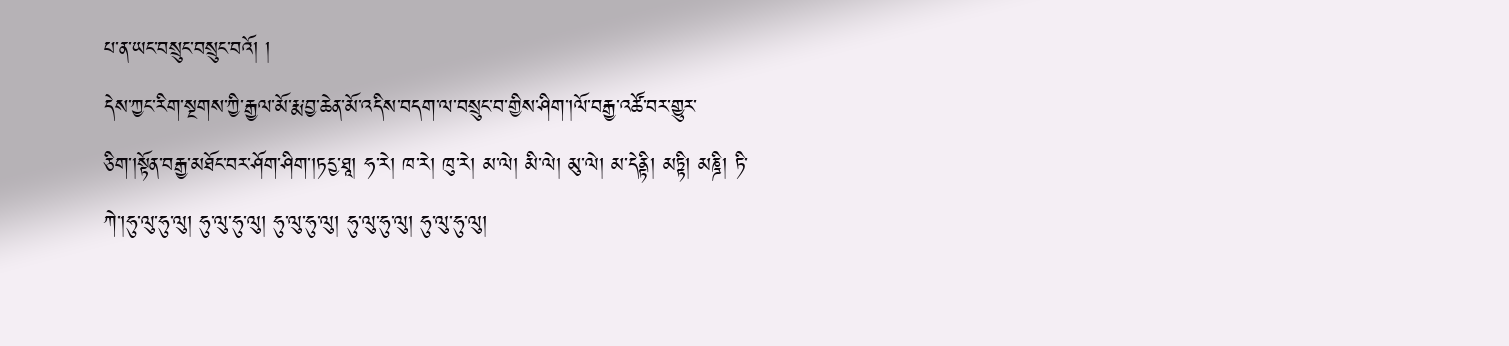པ་ན་ཡང་བསྲུང་བསྲུང་བའོ། །
དེས་ཀྱང་རིག་སྔགས་ཀྱི་རྒྱལ་མོ་རྨ་བྱ་ཆེན་མོ་འདིས་བདག་ལ་བསྲུང་བ་གྱིས་ཤིག་།ལོ་བརྒྱ་འཚོ་བར་གྱུར་ཅིག་།སྟོན་བརྒྱ་མཐོང་བར་ཤོག་ཤིག་།ཏདྱ་ཐཱ། ཧ་རེ། ཁ་རེ། ཁུ་རེ། མ་ལེ། མི་ལེ། མུ་ལེ། མ་དེནྟི། མཏྟི། མཎྜི། ཏི་ཀེ་།ཧུ་ལུ་ཧུ་ལུ། ཧུ་ལུ་ཧུ་ལུ། ཧུ་ལུ་ཧུ་ལུ། ཧུ་ལུ་ཧུ་ལུ། ཧུ་ལུ་ཧུ་ལུ།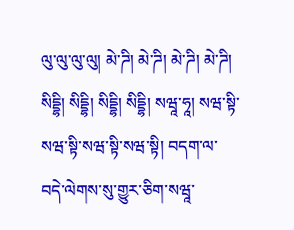ལུ་ལུ་ལུ་ལུ། མེ་ཌི། མེ་ཌི། མེ་ཌི། མེ་ཌི། སིདྡྷི། སིདྡྷི། སིདྡྷི། སིདྡྷི། སཝཱ་ཧཱ། སཝ་སྟི་སཝ་སྟི་སཝ་སྟི་སཝ་སྟི། བདག་ལ་བདེ་ལེགས་སུ་གྱུར་ཅིག་སཝཱ་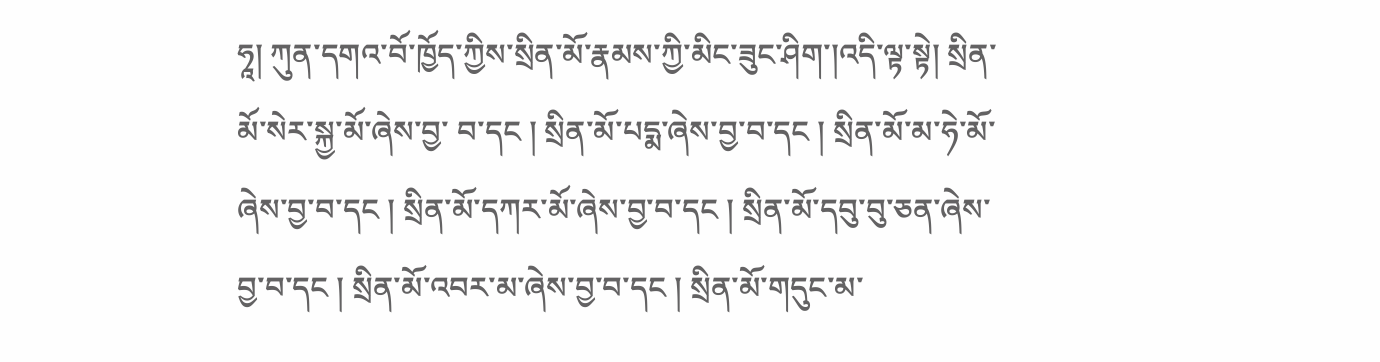ཧཱ། ཀུན་དགའ་བོ་ཁྱོད་ཀྱིས་སྲིན་མོ་རྣམས་ཀྱི་མིང་ཟུང་ཤིག་།འདི་ལྟ་སྟེ། སྲིན་མོ་སེར་སྐྱ་མོ་ཞེས་བྱ་ བ་དང ། སྲིན་མོ་པདྨ་ཞེས་བྱ་བ་དང ། སྲིན་མོ་མ་ཧེ་མོ་ཞེས་བྱ་བ་དང ། སྲིན་མོ་དཀར་མོ་ཞེས་བྱ་བ་དང ། སྲིན་མོ་དབུ་བུ་ཅན་ཞེས་བྱ་བ་དང ། སྲིན་མོ་འབར་མ་ཞེས་བྱ་བ་དང ། སྲིན་མོ་གདུང་མ་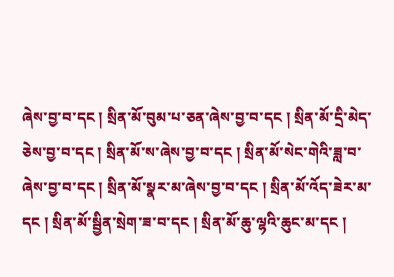ཞེས་བྱ་བ་དང ། སྲིན་མོ་བུམ་པ་ཅན་ཞེས་བྱ་བ་དང ། སྲིན་མོ་དྲི་མེད་ཅེས་བྱ་བ་དང ། སྲིན་མོ་ས་ཞེས་བྱ་བ་དང ། སྲིན་མོ་སེང་གེའི་ཟླ་བ་ཞེས་བྱ་བ་དང ། སྲིན་མོ་སྣར་མ་ཞེས་བྱ་བ་དང ། སྲིན་མོ་འོད་ཟེར་མ་དང ། སྲིན་མོ་སྦྱིན་སྲེག་ཟ་བ་དང ། སྲིན་མོ་ཆུ་ལྷའི་ཆུང་མ་དང །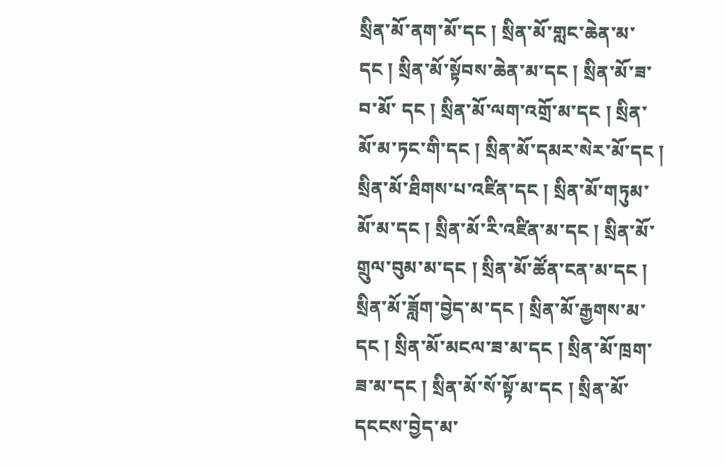སྲིན་མོ་ནག་མོ་དང ། སྲིན་མོ་གླང་ཆེན་མ་དང ། སྲིན་མོ་སྟོབས་ཆེན་མ་དང ། སྲིན་མོ་ཟ་བ་མོ་ དང ། སྲིན་མོ་ལག་འགྲོ་མ་དང ། སྲིན་མོ་མ་ཏང་གི་དང ། སྲིན་མོ་དམར་སེར་མོ་དང ། སྲིན་མོ་ཐིགས་པ་འཛིན་དང ། སྲིན་མོ་གཏུམ་མོ་མ་དང ། སྲིན་མོ་རི་འཛིན་མ་དང ། སྲིན་མོ་གྲུལ་བུམ་མ་དང ། སྲིན་མོ་ཚོན་ངན་མ་དང ། སྲིན་མོ་ཟློག་བྱེད་མ་དང ། སྲིན་མོ་རྒྱགས་མ་དང ། སྲིན་མོ་མངལ་ཟ་མ་དང ། སྲིན་མོ་ཁྲག་ཟ་མ་དང ། སྲིན་མོ་སོ་སྟོ་མ་དང ། སྲིན་མོ་དངངས་བྱེད་མ་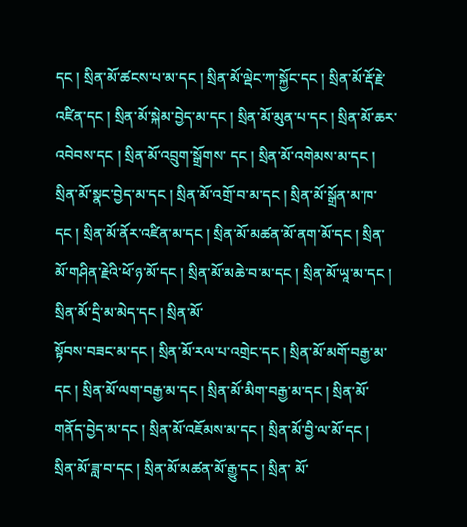དང ། སྲིན་མོ་ཚངས་པ་མ་དང ། སྲིན་མོ་ལྡེང་ཀ་སྐྱོང་དང ། སྲིན་མོ་རྡོ་རྗེ་འཛིན་དང ། སྲིན་མོ་སྐེམ་བྱེད་མ་དང ། སྲིན་མོ་མུན་པ་དང ། སྲིན་མོ་ཆར་འབེབས་དང ། སྲིན་མོ་འབྲུག་སྒྲོགས་ དང ། སྲིན་མོ་འགེམས་མ་དང ། སྲིན་མོ་སྣང་བྱེད་མ་དང ། སྲིན་མོ་འགྲོ་བ་མ་དང ། སྲིན་མོ་སྒྲོན་མ་ཁ་དང ། སྲིན་མོ་ནོར་འཛིན་མ་དང ། སྲིན་མོ་མཚན་མོ་ནག་མོ་དང ། སྲིན་མོ་གཤིན་རྗེའི་ཕོ་ཉ་མོ་དང ། སྲིན་མོ་མཆེ་བ་མ་དང ། སྲིན་མོ་ཡཱ་མ་དང ། སྲིན་མོ་དྲི་མ་མེད་དང ། སྲིན་མོ་
སྟོབས་བཟང་མ་དང ། སྲིན་མོ་རལ་པ་འགྲེང་དང ། སྲིན་མོ་མགོ་བརྒྱ་མ་དང ། སྲིན་མོ་ལག་བརྒྱ་མ་དང ། སྲིན་མོ་མིག་བརྒྱ་མ་དང ། སྲིན་མོ་གནོད་བྱེད་མ་དང ། སྲིན་མོ་འཇོམས་མ་དང ། སྲིན་མོ་བྱི་ལ་མོ་དང ། སྲིན་མོ་ཟླ་བ་དང ། སྲིན་མོ་མཚན་མོ་རྒྱུ་དང ། སྲིན་ མོ་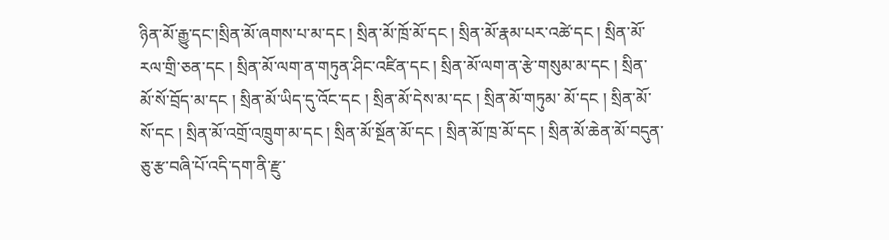ཉིན་མོ་རྒྱུ་དང་།སྲིན་མོ་ཞགས་པ་མ་དང ། སྲིན་མོ་ཁྲོ་མོ་དང ། སྲིན་མོ་རྣམ་པར་འཚེ་དང ། སྲིན་མོ་རལ་གྲི་ཅན་དང ། སྲིན་མོ་ལག་ན་གཏུན་ཤིང་འཛིན་དང ། སྲིན་མོ་ལག་ན་རྩེ་གསུམ་མ་དང ། སྲིན་མོ་སོ་བྲོད་མ་དང ། སྲིན་མོ་ཡིད་དུ་འོང་དང ། སྲིན་མོ་དེས་མ་དང ། སྲིན་མོ་གཏུམ་ མོ་དང ། སྲིན་མོ་སོ་དང ། སྲིན་མོ་འགྲོ་འཁྲུག་མ་དང ། སྲིན་མོ་སྔོན་མོ་དང ། སྲིན་མོ་ཁྲ་མོ་དང ། སྲིན་མོ་ཆེན་མོ་བདུན་ཅུ་རྩ་བཞི་པོ་འདི་དག་ནི་རྫུ་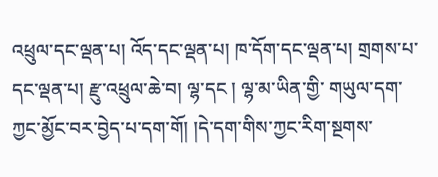འཕྲུལ་དང་ལྡན་པ། འོད་དང་ལྡན་པ། ཁ་དོག་དང་ལྡན་པ། གྲགས་པ་དང་ལྡན་པ། རྫུ་འཕྲུལ་ཆེ་བ། ལྷ་དང ། ལྷ་མ་ཡིན་གྱི་ གཡུལ་དག་ཀྱང་མྱོང་བར་བྱེད་པ་དག་གོ། །དེ་དག་གིས་ཀྱང་རིག་སྔགས་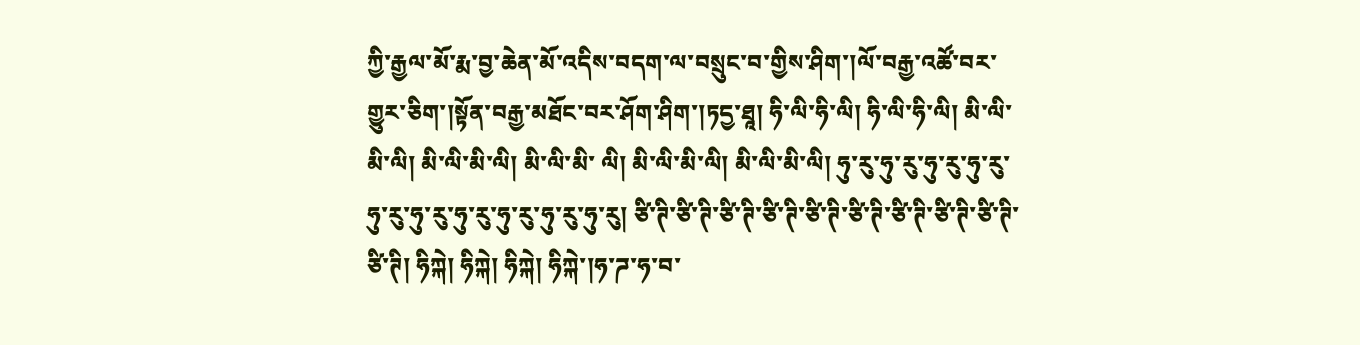ཀྱི་རྒྱལ་མོ་རྨ་བྱ་ཆེན་མོ་འདིས་བདག་ལ་བསྲུང་བ་གྱིས་ཤིག་།ལོ་བརྒྱ་འཚོ་བར་གྱུར་ཅིག་།སྟོན་བརྒྱ་མཐོང་བར་ཤོག་ཤིག་།ཏདྱ་ཐཱ། ཧི་ལི་ཧི་ལི། ཧི་ལི་ཧི་ལི། མི་ལི་མི་ལི། མི་ལི་མི་ལི། མི་ལི་མི་ ལི། མི་ལི་མི་ལི། མི་ལི་མི་ལི། ཧུ་རུ་ཧུ་རུ་ཧུ་རུ་ཧུ་རུ་ཧུ་རུ་ཧུ་རུ་ཧུ་རུ་ཧུ་རུ་ཧུ་རུ་ཧུ་རུ། ཙི་ཊི་ཙི་ཊི་ཙི་ཊི་ཙི་ཊི་ཙི་ཊི་ཙི་ཊི་ཙི་ཊི་ཙི་ཊི་ཙི་ཊི་ཙི་ཊི། ཧིཀྐེ། ཧིཀྐེ། ཧིཀྐེ། ཧིཀྐེ་།ཧ་ཌ་ཧ་བ་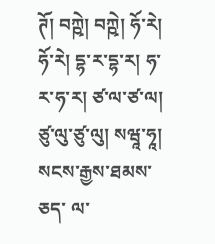ཊོ། བཀྵེ། བཀྵེ། ཧོ་རེ། ཧོ་རེ། དྷ་ར་དྷ་ར། ཧ་ར་ཧ་ར། ཙ་ལ་ཙ་ལ། ཙུ་ལུ་ཙུ་ལུ། སཝཱ་ཧཱ། སངས་རྒྱས་ཐམས་ཅད་ ལ་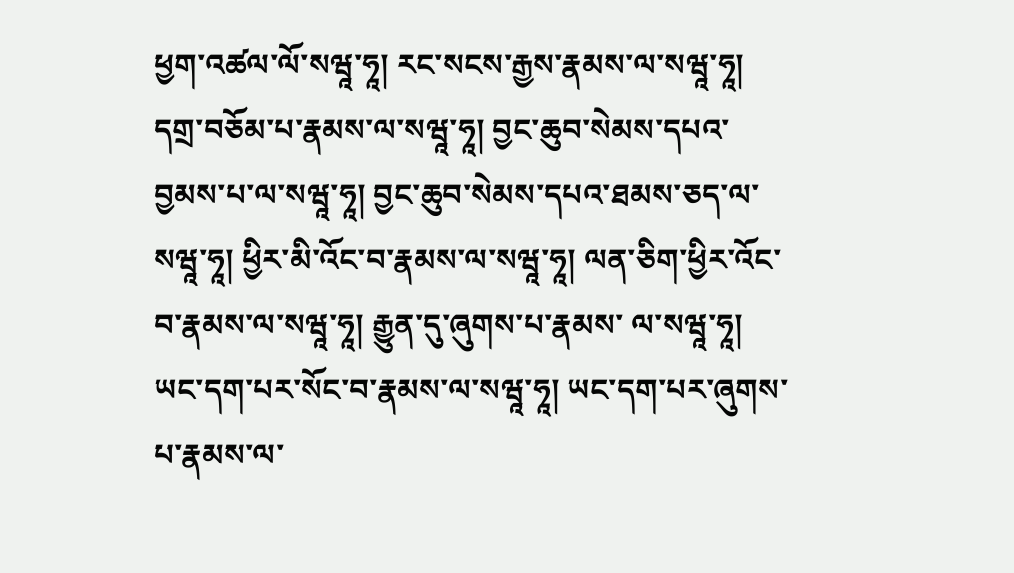ཕྱག་འཚལ་ལོ་སཝཱ་ཧཱ། རང་སངས་རྒྱས་རྣམས་ལ་སཝཱ་ཧཱ། དགྲ་བཅོམ་པ་རྣམས་ལ་སཝཱ་ཧཱ། བྱང་ཆུབ་སེམས་དཔའ་བྱམས་པ་ལ་སཝཱ་ཧཱ། བྱང་ཆུབ་སེམས་དཔའ་ཐམས་ཅད་ལ་སཝཱ་ཧཱ། ཕྱིར་མི་འོང་བ་རྣམས་ལ་སཝཱ་ཧཱ། ལན་ཅིག་ཕྱིར་འོང་བ་རྣམས་ལ་སཝཱ་ཧཱ། རྒྱུན་དུ་ཞུགས་པ་རྣམས་ ལ་སཝཱ་ཧཱ། ཡང་དག་པར་སོང་བ་རྣམས་ལ་སཝཱ་ཧཱ། ཡང་དག་པར་ཞུགས་པ་རྣམས་ལ་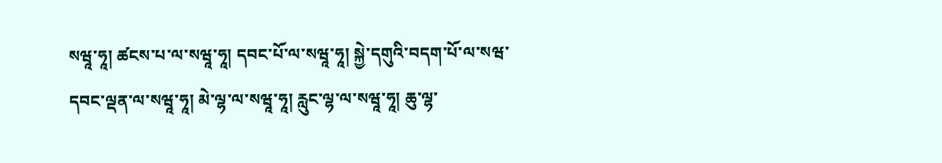སཝཱ་ཧཱ། ཚངས་པ་ལ་སཝཱ་ཧཱ། དབང་པོ་ལ་སཝཱ་ཧཱ། སྐྱེ་དགུའི་བདག་པོ་ལ་སཝ་དབང་ལྡན་ལ་སཝཱ་ཧཱ། མེ་ལྷ་ལ་སཝཱ་ཧཱ། རླུང་ལྷ་ལ་སཝཱ་ཧཱ། ཆུ་ལྷ་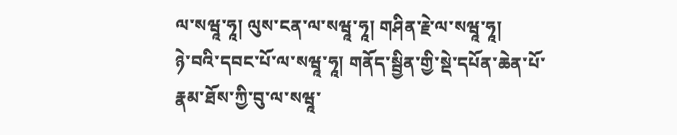ལ་སཝཱ་ཧཱ། ལུས་ངན་ལ་སཝཱ་ཧཱ། གཤིན་རྗེ་ལ་སཝཱ་ཧཱ།
ཉེ་བའི་དབང་པོ་ལ་སཝཱ་ཧཱ། གནོད་སྦྱིན་གྱི་སྡེ་དཔོན་ཆེན་པོ་རྣམ་ཐོས་ཀྱི་བུ་ལ་སཝཱ་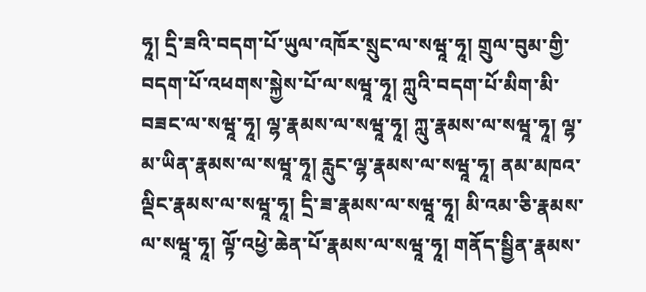ཧཱ། དྲི་ཟའི་བདག་པོ་ཡུལ་འཁོར་སྲུང་ལ་སཝཱ་ཧཱ། གྲུལ་བུམ་གྱི་བདག་པོ་འཕགས་སྐྱེས་པོ་ལ་སཝཱ་ཧཱ། ཀླུའི་བདག་པོ་མིག་མི་བཟང་ལ་སཝཱ་ཧཱ། ལྷ་རྣམས་ལ་སཝཱ་ཧཱ། ཀླུ་རྣམས་ལ་སཝཱ་ཧཱ། ལྷ་མ་ཡིན་རྣམས་ལ་སཝཱ་ཧཱ། རླུང་ལྷ་རྣམས་ལ་སཝཱ་ཧཱ། ནམ་མཁའ་ལྡིང་རྣམས་ལ་སཝཱ་ཧཱ། དྲི་ཟ་རྣམས་ལ་སཝཱ་ཧཱ། མི་འམ་ཅི་རྣམས་ལ་སཝཱ་ཧཱ། ལྟོ་འཕྱེ་ཆེན་པོ་རྣམས་ལ་སཝཱ་ཧཱ། གནོད་སྦྱིན་རྣམས་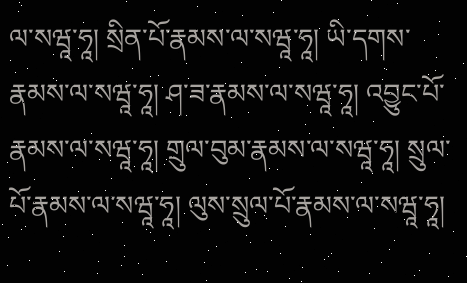ལ་སཝཱ་ཧཱ། སྲིན་པོ་རྣམས་ལ་སཝཱ་ཧཱ། ཡི་དགས་རྣམས་ལ་སཝཱ་ཧཱ། ཤ་ཟ་རྣམས་ལ་སཝཱ་ཧཱ། འབྱུང་པོ་རྣམས་ལ་སཝཱ་ཧཱ། གྲུལ་བུམ་རྣམས་ལ་སཝཱ་ཧཱ། སྲུལ་པོ་རྣམས་ལ་སཝཱ་ཧཱ། ལུས་སྲུལ་པོ་རྣམས་ལ་སཝཱ་ཧཱ།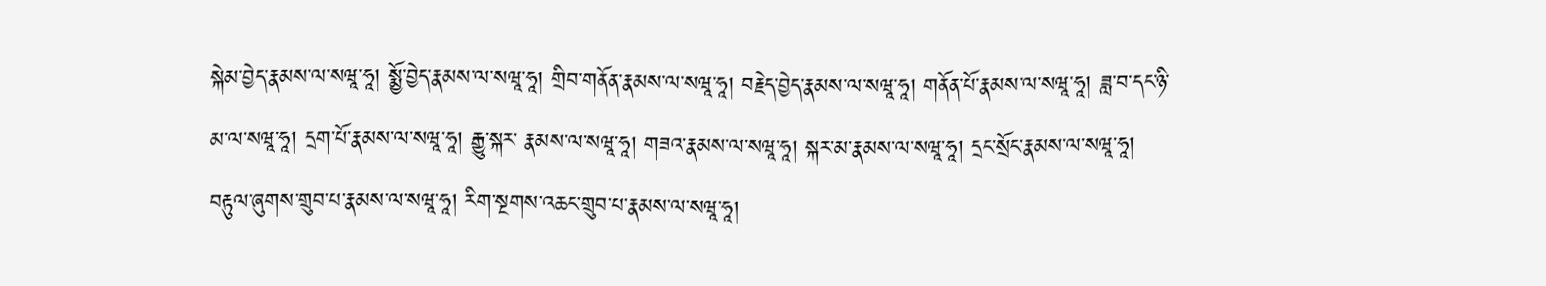སྐེམ་བྱེད་རྣམས་ལ་སཝཱ་ཧཱ། སྨྱོ་བྱེད་རྣམས་ལ་སཝཱ་ཧཱ། གྲིབ་གནོན་རྣམས་ལ་སཝཱ་ཧཱ། བརྗེད་བྱེད་རྣམས་ལ་སཝཱ་ཧཱ། གནོན་པོ་རྣམས་ལ་སཝཱ་ཧཱ། ཟླ་བ་དང་ཉི་མ་ལ་སཝཱ་ཧཱ། དྲག་པོ་རྣམས་ལ་སཝཱ་ཧཱ། རྒྱུ་སྐར་ རྣམས་ལ་སཝཱ་ཧཱ། གཟའ་རྣམས་ལ་སཝཱ་ཧཱ། སྐར་མ་རྣམས་ལ་སཝཱ་ཧཱ། དྲང་སྲོང་རྣམས་ལ་སཝཱ་ཧཱ། བརྟུལ་ཞུགས་གྲུབ་པ་རྣམས་ལ་སཝཱ་ཧཱ། རིག་སྔགས་འཆང་གྲུབ་པ་རྣམས་ལ་སཝཱ་ཧཱ།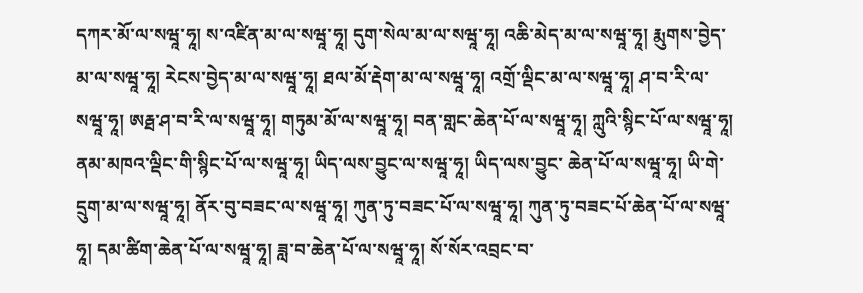དཀར་མོ་ལ་སཝཱ་ཧཱ། ས་འཛིན་མ་ལ་སཝཱ་ཧཱ། དུག་སེལ་མ་ལ་སཝཱ་ཧཱ། འཆི་མེད་མ་ལ་སཝཱ་ཧཱ། རྨུགས་བྱེད་ མ་ལ་སཝཱ་ཧཱ། རེངས་བྱེད་མ་ལ་སཝཱ་ཧཱ། ཐལ་མོ་རྡེག་མ་ལ་སཝཱ་ཧཱ། འགྲོ་ལྡིང་མ་ལ་སཝཱ་ཧཱ། ཤ་བ་རི་ལ་སཝཱ་ཧཱ། ཨརྠ་ཤ་བ་རི་ལ་སཝཱ་ཧཱ། གཏུམ་མོ་ལ་སཝཱ་ཧཱ། བན་གླང་ཆེན་པོ་ལ་སཝཱ་ཧཱ། ཀླུའི་སྙིང་པོ་ལ་སཝཱ་ཧཱ། ནམ་མཁའ་ལྡིང་གི་སྙིང་པོ་ལ་སཝཱ་ཧཱ། ཡིད་ལས་བྱུང་ལ་སཝཱ་ཧཱ། ཡིད་ལས་བྱུང་ ཆེན་པོ་ལ་སཝཱ་ཧཱ། ཡི་གེ་དྲུག་མ་ལ་སཝཱ་ཧཱ། ནོར་བུ་བཟང་ལ་སཝཱ་ཧཱ། ཀུན་ཏུ་བཟང་པོ་ལ་སཝཱ་ཧཱ། ཀུན་ཏུ་བཟང་པོ་ཆེན་པོ་ལ་སཝཱ་ཧཱ། དམ་ཚིག་ཆེན་པོ་ལ་སཝཱ་ཧཱ། ཟླ་བ་ཆེན་པོ་ལ་སཝཱ་ཧཱ། སོ་སོར་འབྲང་བ་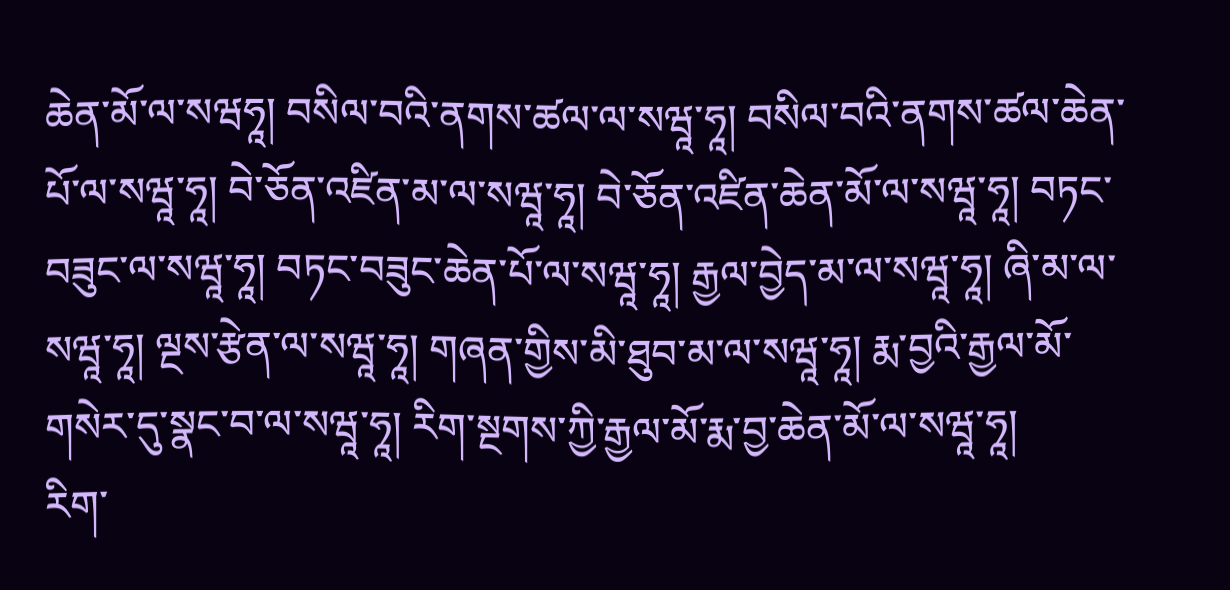ཆེན་མོ་ལ་སཝཧཱ། བསིལ་བའི་ནགས་ཚལ་ལ་སཝཱ་ཧཱ། བསིལ་བའི་ནགས་ཚལ་ཆེན་པོ་ལ་སཝཱ་ཧཱ། བེ་ཅོན་འཛིན་མ་ལ་སཝཱ་ཧཱ། བེ་ཅོན་འཛིན་ཆེན་མོ་ལ་སཝཱ་ཧཱ། བཏང་བཟུང་ལ་སཝཱ་ཧཱ། བཏང་བཟུང་ཆེན་པོ་ལ་སཝཱ་ཧཱ། རྒྱལ་བྱེད་མ་ལ་སཝཱ་ཧཱ། ཞི་མ་ལ་སཝཱ་ཧཱ། ལྔས་རྩེན་ལ་སཝཱ་ཧཱ། གཞན་གྱིས་མི་ཐུབ་མ་ལ་སཝཱ་ཧཱ། རྨ་བྱའི་རྒྱལ་མོ་གསེར་དུ་སྣང་བ་ལ་སཝཱ་ཧཱ། རིག་སྔགས་ཀྱི་རྒྱལ་མོ་རྨ་བྱ་ཆེན་མོ་ལ་སཝཱ་ཧཱ།
རིག་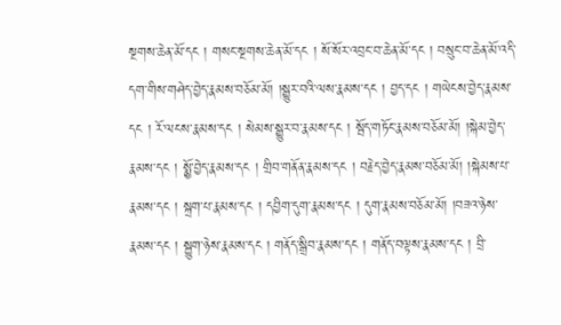སྔགས་ཆེན་མོ་དང ། གསང་སྔགས་ཆེན་མོ་དང ། སོ་སོར་འབྲང་བ་ཆེན་མོ་དང ། བསྲུང་བ་ཆེན་མོ་འདི་དག་གིས་གཤེད་བྱེད་རྣམས་བཅོམ་མོ། །སྒྱུར་བའི་ལས་རྣམས་དང ། བྱད་དང ། གཡེངས་བྱེད་རྣམས་དང ། རོ་ལངས་རྣམས་དང ། སེམས་སྒྱུར་བ་རྣམས་དང ། སྦོད་གཏོང་རྣམས་བཅོམ་མོ། །སྐེམ་བྱེད་རྣམས་དང ། སྨྱོ་བྱེད་རྣམས་དང ། གྲིབ་གནོན་རྣམས་དང ། བརྗེད་བྱེད་རྣམས་བཅོམ་མོ། །སྐེམས་པ་རྣམས་དང ། སྐྲག་པ་རྣམས་དང ། དབྱིག་དུག་རྣམས་དང ། དུག་རྣམས་བཅོམ་མོ། །བཟའ་ཉེས་རྣམས་དང ། སྐྱུག་ཉེས་རྣམས་དང ། གནོད་སྒྲིབ་རྣམས་དང ། གནོད་བལྟས་རྣམས་དང ། བྲི་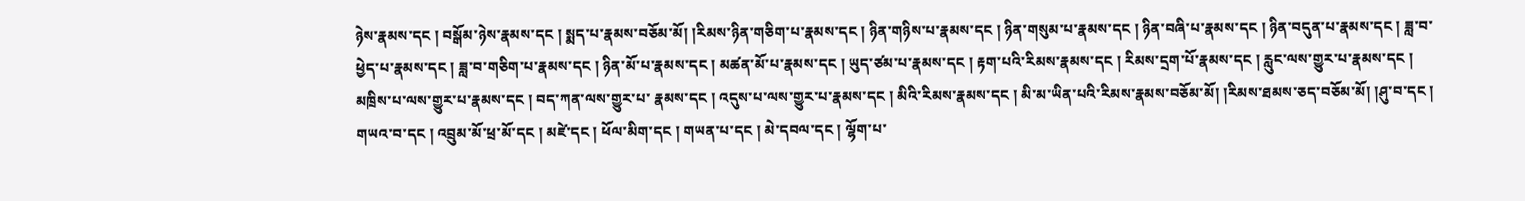ཉེས་རྣམས་དང ། བསྒོམ་ཉེས་རྣམས་དང ། སྨད་པ་རྣམས་བཅོམ་མོ། །རིམས་ཉིན་གཅིག་པ་རྣམས་དང ། ཉིན་གཉིས་པ་རྣམས་དང ། ཉིན་གསུམ་པ་རྣམས་དང ། ཉིན་བཞི་པ་རྣམས་དང ། ཉིན་བདུན་པ་རྣམས་དང ། ཟླ་བ་ ཕྱེད་པ་རྣམས་དང ། ཟླ་བ་གཅིག་པ་རྣམས་དང ། ཉིན་མོ་པ་རྣམས་དང ། མཚན་མོ་པ་རྣམས་དང ། ཡུད་ཙམ་པ་རྣམས་དང ། རྟག་པའི་རིམས་རྣམས་དང ། རིམས་དྲག་པོ་རྣམས་དང ། རླུང་ལས་གྱུར་པ་རྣམས་དང ། མཁྲིས་པ་ལས་གྱུར་པ་རྣམས་དང ། བད་ཀན་ལས་གྱུར་པ་ རྣམས་དང ། འདུས་པ་ལས་གྱུར་པ་རྣམས་དང ། མིའི་རིམས་རྣམས་དང ། མི་མ་ཡིན་པའི་རིམས་རྣམས་བཅོམ་མོ། །རིམས་ཐམས་ཅད་བཅོམ་མོ། །ཤུ་བ་དང ། གཡའ་བ་དང ། འབྲུམ་མོ་ཕྲ་མོ་དང ། མཛེ་དང ། ཕོལ་མིག་དང ། གཡན་པ་དང ། མེ་དབལ་དང ། ལྷོག་པ་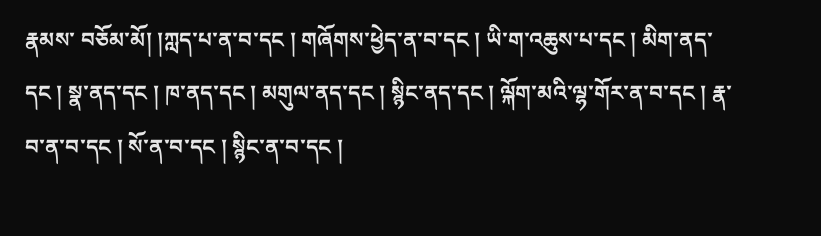རྣམས་ བཅོམ་མོ། །ཀླད་པ་ན་བ་དང ། གཞོགས་ཕྱེད་ན་བ་དང ། ཡི་ག་འཆུས་པ་དང ། མིག་ནད་དང ། སྣ་ནད་དང ། ཁ་ནད་དང ། མགུལ་ནད་དང ། སྙིང་ནད་དང ། ལྐོག་མའི་ལྷ་གོར་ན་བ་དང ། རྣ་བ་ན་བ་དང ། སོ་ན་བ་དང ། སྙིང་ན་བ་དང །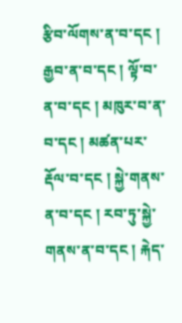རྩིབ་ལོགས་ན་བ་དང ། རྒྱབ་ན་བ་དང ། ལྟོ་བ་ན་བ་དང ། མཁུར་བ་ན་བ་དང ། མཚན་པར་རྡོལ་བ་དང ། སྐྱེ་གནས་ན་བ་དང ། རབ་ཏུ་སྐྱེ་གནས་ན་བ་དང ། རྐེད་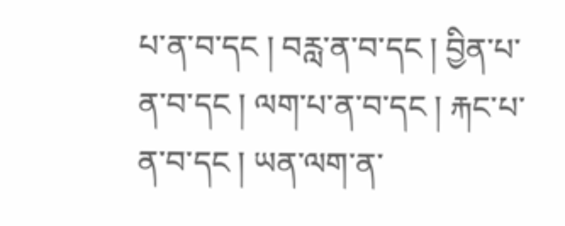པ་ན་བ་དང ། བརླ་ན་བ་དང ། བྱིན་པ་ན་བ་དང ། ལག་པ་ན་བ་དང ། རྐང་པ་ན་བ་དང ། ཡན་ལག་ན་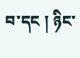བ་དང ། ཉིང་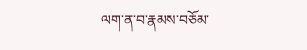ལག་ན་བ་རྣམས་བཅོམ་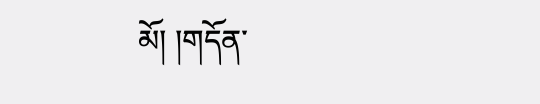མོ། །གདོན་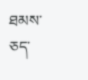ཐམས་ཅད་